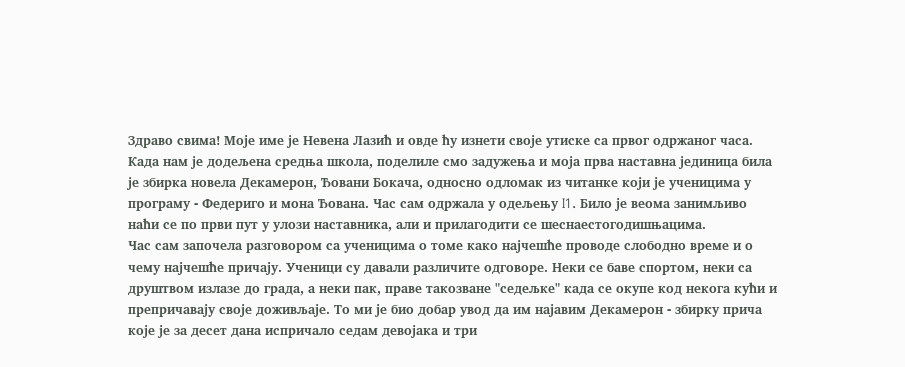Здраво свима! Моје име је Невена Лазић и овде ћу изнети своје утиске са првог одржаног часа.
Када нам је додељена средња школа, поделиле смо задужења и моја прва наставна јединица била је збирка новела Декамерон, Ђовани Бокача, односно одломак из читанке који је ученицима у програму - Федериго и мона Ђована. Час сам одржала у одељењу I1. Било је веома занимљиво наћи се по први пут у улози наставника, али и прилагодити се шеснаестогодишњацима.
Час сам започела разговором са ученицима о томе како најчешће проводе слободно време и о чему најчешће причају. Ученици су давали различите одговоре. Неки се баве спортом, неки са друштвом излазе до града, а неки пак, праве такозване "седељке" када се окупе код некога кући и препричавају своје доживљаје. То ми је био добар увод да им најавим Декамерон - збирку прича које је за десет дана испричало седам девојака и три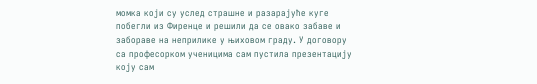момка који су услед страшне и разарајуће куге побегли из Фиренце и решили да се овако забаве и забораве на неприлике у њиховом граду. У договору са професорком ученицима сам пустила презентацију коју сам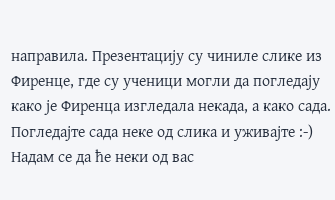направила. Презентацију су чиниле слике из Фиренце, где су ученици могли да погледају како је Фиренца изгледала некада, а како сада. Погледајте сада неке од слика и уживајте :-) Надам се да ће неки од вас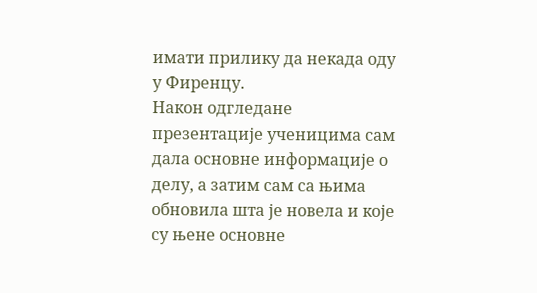имати прилику да некада оду у Фиренцу.
Након одгледане презентације ученицима сам дала основне информације о делу, а затим сам са њима обновила шта је новела и које су њене основне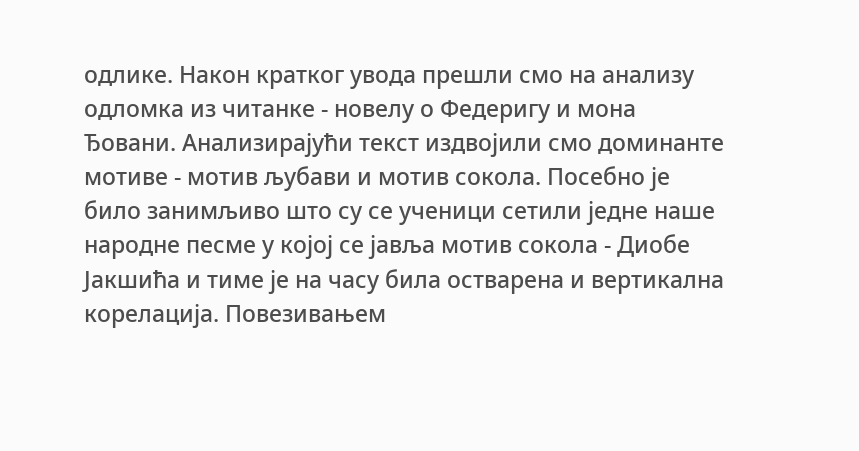одлике. Након кратког увода прешли смо на анализу одломка из читанке - новелу о Федеригу и мона Ђовани. Анализирајући текст издвојили смо доминанте мотиве - мотив љубави и мотив сокола. Посебно је било занимљиво што су се ученици сетили једне наше народне песме у којој се јавља мотив сокола - Диобе Јакшића и тиме је на часу била остварена и вертикална корелација. Повезивањем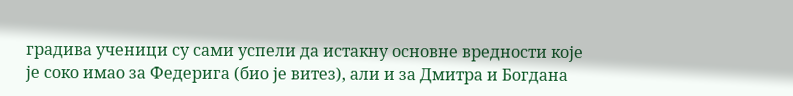градива ученици су сами успели да истакну основне вредности које је соко имао за Федерига (био је витез), али и за Дмитра и Богдана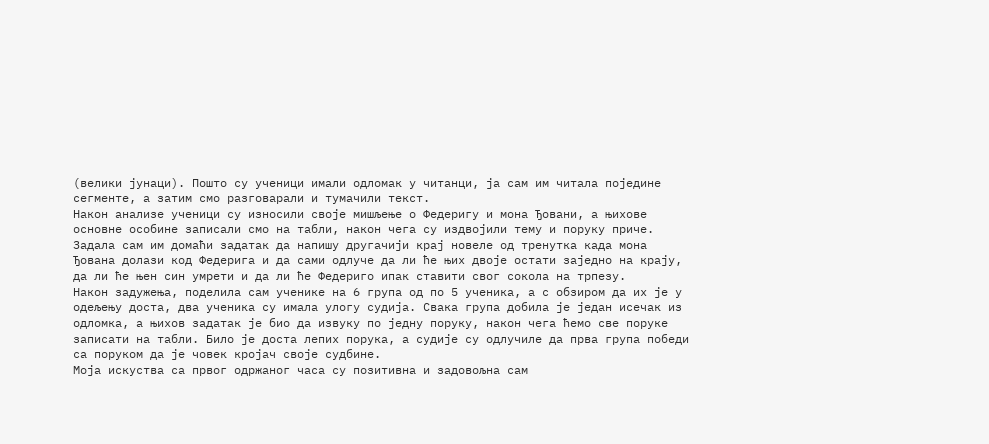(велики јунаци). Пошто су ученици имали одломак у читанци, ја сам им читала поједине сегменте, а затим смо разговарали и тумачили текст.
Након анализе ученици су износили своје мишљење о Федеригу и мона Ђовани, а њихове основне особине записали смо на табли, након чега су издвојили тему и поруку приче. Задала сам им домаћи задатак да напишу другачији крај новеле од тренутка када мона Ђована долази код Федерига и да сами одлуче да ли ће њих двоје остати заједно на крају, да ли ће њен син умрети и да ли ће Федериго ипак ставити свог сокола на трпезу.
Након задужења, поделила сам ученике на 6 група од по 5 ученика, а с обзиром да их је у одељењу доста, два ученика су имала улогу судија. Свака група добила је један исечак из одломка, а њихов задатак је био да извуку по једну поруку, након чега ћемо све поруке записати на табли. Било је доста лепих порука, а судије су одлучиле да прва група победи са поруком да је човек кројач своје судбине.
Моја искуства са првог одржаног часа су позитивна и задовољна сам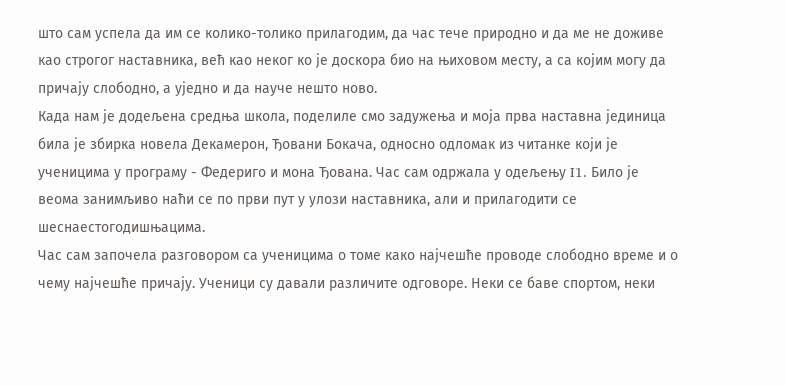што сам успела да им се колико-толико прилагодим, да час тече природно и да ме не доживе као строгог наставника, већ као неког ко је доскора био на њиховом месту, а са којим могу да причају слободно, а уједно и да науче нешто ново.
Када нам је додељена средња школа, поделиле смо задужења и моја прва наставна јединица била је збирка новела Декамерон, Ђовани Бокача, односно одломак из читанке који је ученицима у програму - Федериго и мона Ђована. Час сам одржала у одељењу I1. Било је веома занимљиво наћи се по први пут у улози наставника, али и прилагодити се шеснаестогодишњацима.
Час сам започела разговором са ученицима о томе како најчешће проводе слободно време и о чему најчешће причају. Ученици су давали различите одговоре. Неки се баве спортом, неки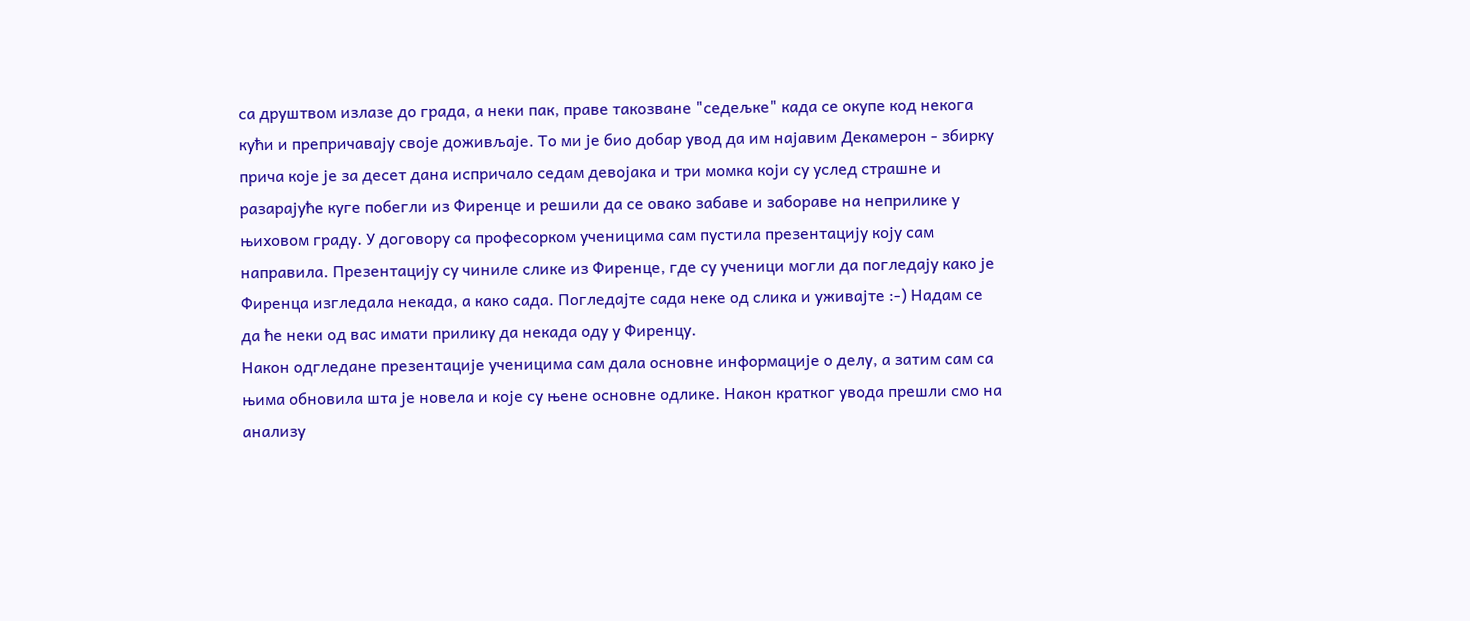са друштвом излазе до града, а неки пак, праве такозване "седељке" када се окупе код некога кући и препричавају своје доживљаје. То ми је био добар увод да им најавим Декамерон - збирку прича које је за десет дана испричало седам девојака и три момка који су услед страшне и разарајуће куге побегли из Фиренце и решили да се овако забаве и забораве на неприлике у њиховом граду. У договору са професорком ученицима сам пустила презентацију коју сам направила. Презентацију су чиниле слике из Фиренце, где су ученици могли да погледају како је Фиренца изгледала некада, а како сада. Погледајте сада неке од слика и уживајте :-) Надам се да ће неки од вас имати прилику да некада оду у Фиренцу.
Након одгледане презентације ученицима сам дала основне информације о делу, а затим сам са њима обновила шта је новела и које су њене основне одлике. Након кратког увода прешли смо на анализу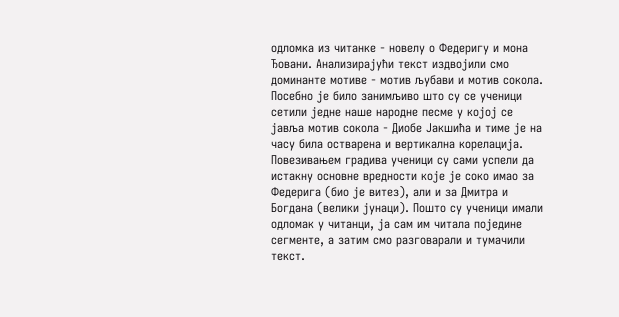одломка из читанке - новелу о Федеригу и мона Ђовани. Анализирајући текст издвојили смо доминанте мотиве - мотив љубави и мотив сокола. Посебно је било занимљиво што су се ученици сетили једне наше народне песме у којој се јавља мотив сокола - Диобе Јакшића и тиме је на часу била остварена и вертикална корелација. Повезивањем градива ученици су сами успели да истакну основне вредности које је соко имао за Федерига (био је витез), али и за Дмитра и Богдана (велики јунаци). Пошто су ученици имали одломак у читанци, ја сам им читала поједине сегменте, а затим смо разговарали и тумачили текст.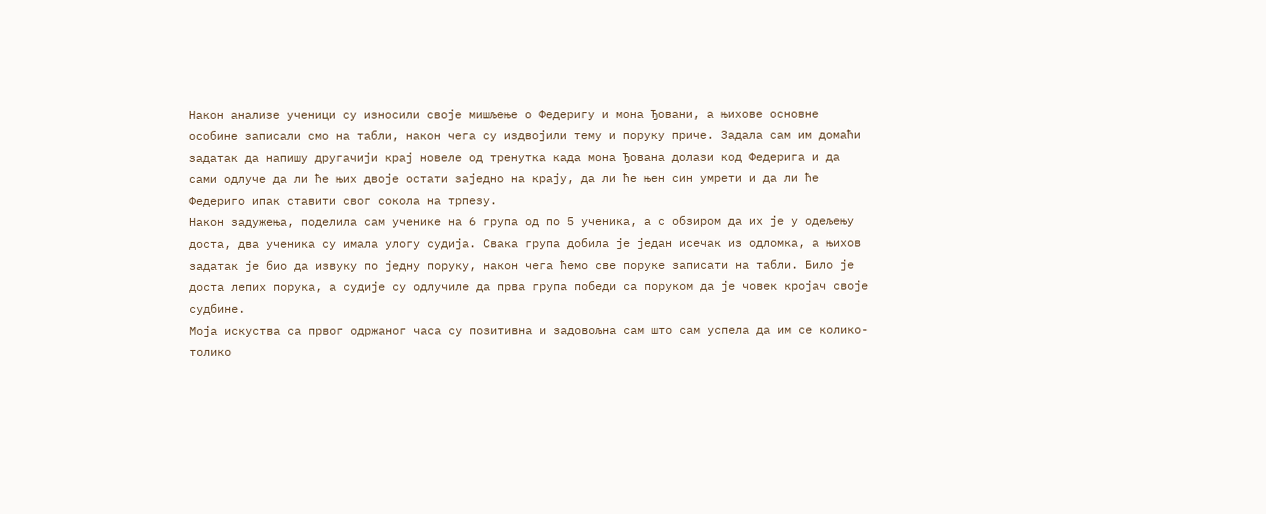Након анализе ученици су износили своје мишљење о Федеригу и мона Ђовани, а њихове основне особине записали смо на табли, након чега су издвојили тему и поруку приче. Задала сам им домаћи задатак да напишу другачији крај новеле од тренутка када мона Ђована долази код Федерига и да сами одлуче да ли ће њих двоје остати заједно на крају, да ли ће њен син умрети и да ли ће Федериго ипак ставити свог сокола на трпезу.
Након задужења, поделила сам ученике на 6 група од по 5 ученика, а с обзиром да их је у одељењу доста, два ученика су имала улогу судија. Свака група добила је један исечак из одломка, а њихов задатак је био да извуку по једну поруку, након чега ћемо све поруке записати на табли. Било је доста лепих порука, а судије су одлучиле да прва група победи са поруком да је човек кројач своје судбине.
Моја искуства са првог одржаног часа су позитивна и задовољна сам што сам успела да им се колико-толико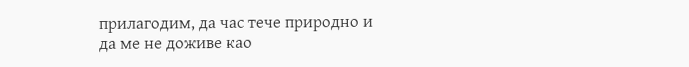прилагодим, да час тече природно и да ме не доживе као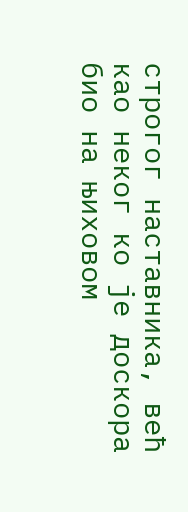строгог наставника, већ као неког ко је доскора био на њиховом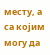месту, а са којим могу да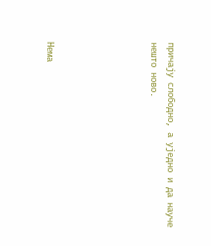причају слободно, а уједно и да науче нешто ново.





Нема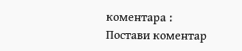коментара :
Постави коментар